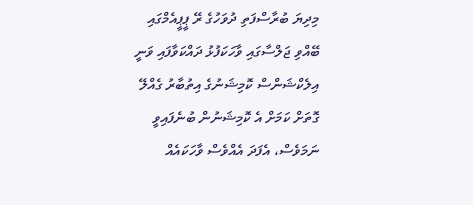މިދިޔަ ބުރާސްފަތި ދުވަހުގެ ރޭ ޕީޕީއެމްގައި ބޭއްވި ޖަލްސާގައި ވާހަކަފުޅު ދައްކަވާފައި ވަނީ އިލެކްޝަންސް ކޮމިޝަނުގެ އިތުބާރު ގެއްލޭ ގޮތަށް ކަމަށް އެ ކޮމިޝަނުން ބުނެފައިވީ ނަމަވެސް، އެފަދަ އެއްވެސް ވާހަކައެއް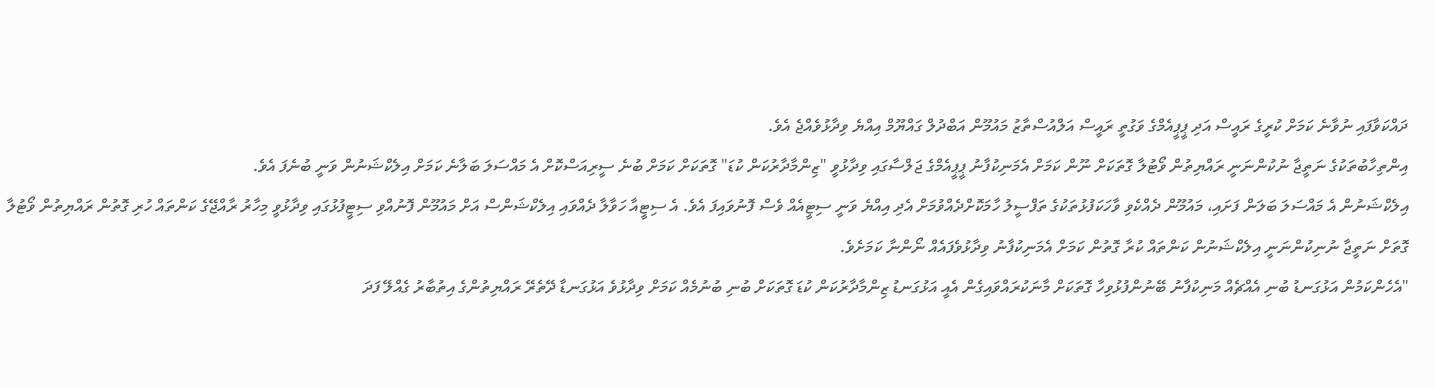ދައްކަވާފައި ނުވާނެ ކަމަށް ކުރީގެ ރައީސް އަދި ޕީޕީއެމްގެ ވަގުތީ ރައީސް އަލްއުސްތާޒު މައުމޫން އަބްދުލް ގައްޔޫމް އިއްޔެ ވިދާޅުވެއްޖެ އެވެ.
އިންތިހާބުތަކުގެ ނަތީޖާ ނުކުންނަނީ ރައްޔިތުން ވޯޓުލާ ގޮތަކަށް ނޫން ކަމަށް އެމަނިކުފާނު ޕީޕީއެމްގެ ޖަލްސާގައި ވިދާޅުވީ "ޒިންމާދާރުކަން ކުޑަ" ގޮތަކަށް ކަމަށް ބުނެ ސީރިއަސްކޮށް އެ މައްސަލަ ބަލާނެ ކަމަށް އިލެކްޝަނުން ވަނީ ބުނެފަ އެވެ.
އިލެކްޝަނުން އެ މައްސަލަ ބަލަން ފަށައި، މައުމޫން ދެއްކެވި ވާހަކަފުޅުތަކުގެ ތަފްސީލު ހާމަކޮށްދެއްވުމަށް އެދި އިއްޔެ ވަނީ ސިޓީއެއް ވެސް ފޮނުވައިފަ އެވެ. އެ ސިޓީއާ ހަވާލާ ދެއްވައި އިލެކްޝަންސް އަށް މައުމޫން ފޮނުއްވި ސިޓީފުޅުގައި ވިދާޅުވީ މިހާރު ރާއްޖޭގެ ކަންތައް ހުރި ގޮތުން ރައްޔިތުން ވޯޓުލާ ގޮތަށް ނަތީޖާ ނުނިކުންނަނީ އިލެކްޝަނުން ކަންތައް ކުރާ ގޮތުން ކަމަށް އެމަނިކުފާނު ވިދާޅުވެފައެއް ނޯންނާ ކަމަށެވެ.
"އެހެންކަމުން އަޅުގަނޑު ބުނި އެއްޗެއް މަނިކުފާނު ބޭނުންފުޅުވިހާ ގޮތަކަށް މާނަކުރައްވައިގެން އެއީ އަޅުގަނޑު ޒިންމާދާރުކަން ކުޑަ ގޮތަކަށް ބުނި ބުނުމެއް ކަމަށް ވިދާޅުވެ އަޅުގަނޑާ ދޭތެރޭ ރައްޔިތުންގެ އިތުބާރު ގެއްލޭ ފަދަ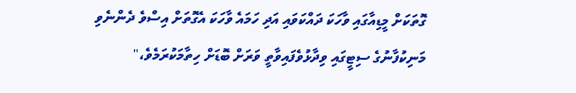ގޮތަކަށް މީޑިއާގައި ވާހަކަ ދައްކަވައި އަދި ހަމައެ ވާހަކަ އެގޮތަށް އިސްވެ ދެންނެވި މަނިކުފާނުގެ ސިޓީގައި ވިދާޅުވެފައިވާތީ ވަރަށް ބޮޑަށް ހިތާމަކުރަމެވެ،"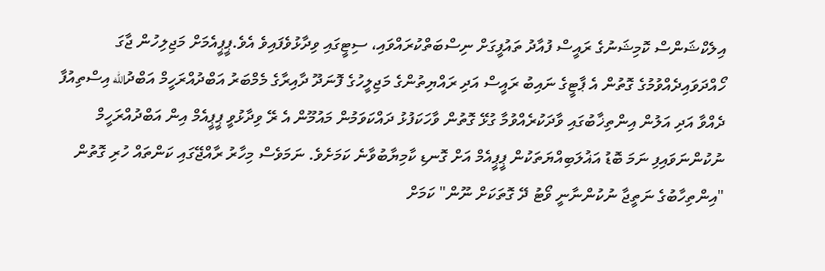އިލެކްޝަންސް ކޮމިޝަނުގެ ރައީސް ފުއާދު ތައުފީގަށް ނިސްބަތްކުރައްވައި، ސިޓީގައި ވިދާޅުވެފައިވެ އެވެ.ޕީޕީއެމަށް މަޖިލިހުން ޖާގަ ހޯއްދަވައިދެއްވުމުގެ ގޮތުން އެ ޕާޓީގެ ނައިބު ރައީސް އަދި ރައްޔިތުންގެ މަޖިލީހުގެ ފޮނަދޫ ދާއިރާގެ މެމްބަރު އަބްދުއްރަހީމް އަބްދުالله އިސްތިއުފާ ދެއްވާ އަދި އަލުން އިންތިޚާބުގައި ވާދަކުރެއްވުމާ ގުޅޭ ގޮތުން ވާހަކަފުޅު ދައްކަވަމުން މައުމޫން އެ ރޭ ވިދާޅުވީ ޕީޕީއެމް އިން އަބްދުއްރަހީމް ނުކުންނަވައިފި ނަމަ ބޮޑު އަޣުލަބިއްޔަތަކުން ޕީޕީއެމް އަށް ގޮނޑި ކާމިޔާބުވާނެ ކަމަށެވެ. ނަމަވެސް މިހާރު ރާއްޖޭގައި ކަންތައް ހުރި ގޮތުން "އިންތިހާބުގެ ނަތީޖާ ނުކުންނާނީ ވޯޓު ދޭ ގޮތަކަށް ނޫން" ކަމަށް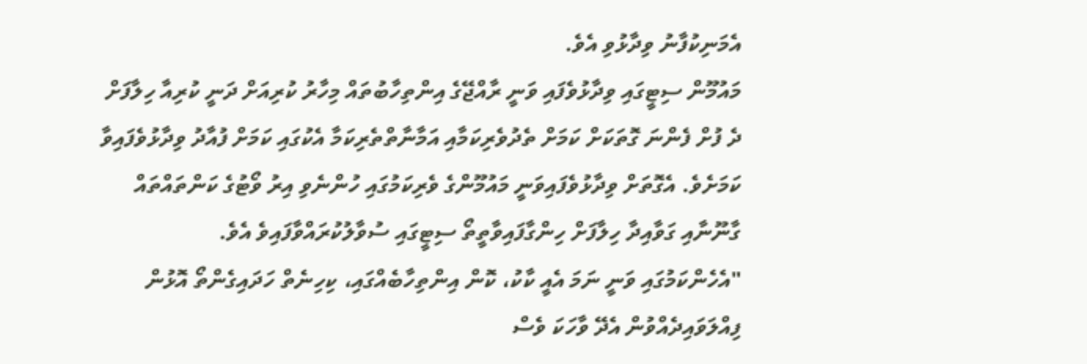އެމަނިކުފާނު ވިދާޅުވި އެވެ.
މައުމޫން ސިޓީގައި ވިދާޅުވެފައި ވަނީ ރާއްޖޭގެ އިންތިހާބުތައް މިހާރު ކުރިއަށް ދަނީ ކުރިއާ ހިލާފަށް ދެ ފުށް ފެންނަ ގޮތަކަށް ކަމަށް ތެދުވެރިކަމާއި އަމާނާތްތެރިކަމާ އެކުގައި ކަމަށް ފުއާދު ވިދާޅުވެފައިވާ ކަމަށެވެ. އެގޮތަށް ވިދާޅުވެފައިވަނީ މައުމޫންގެ ވެރިކަމުގައި ހުންނެވި އިރު ވޯޓުގެ ކަންތައްތައް ގާނޫނާއި ގަވާއިދާ ހިލާފަށް ހިންގާފައިވާތީތޯ ސިޓީގައި ސުވާލުކުރައްވާފައިވެ އެވެ.
"އެހެންކަމުގައި ވަނީ ނަމަ އެއީ ކާކު، ކޮން އިންތިހާބެއްގައި، ކިހިނެތް ހަދައިގެންތޯ އޮޅުން ފިއްލަވައިދެއްވުން އެދޭ ވާހަކަ ވެސް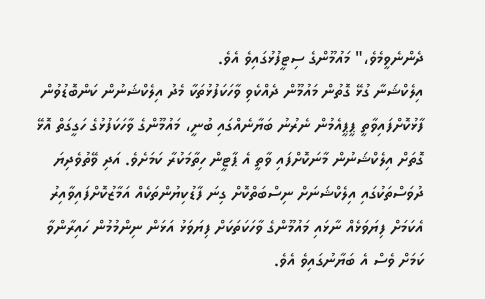ދެންނެވީމެވެ،" މައުމޫންގެ ސިޓީފުޅުގައިވެ އެވެ.
އިލެކްޝަނާ ގުޅޭ ގޮތުން މައުމޫން ދެއްކެވި ވާހަކަފުޅުތަކާ މެދު އިލެކްޝަނުން ކަންބޮޑުވުން ފާޅުކޮށްފައިވާތީ ޕީޕީއެމުން ނެރުނު ބަޔާނެއްގައި ބުނީ، މައުމޫންގެ ވާހަކަފުޅުގެ ހަގީގަތް އޮޅޭ ގޮތަށް އިލެކްޝަނުން މާނަކޮށްފައި ވާތީ އެ ޕާޓީން ހިތާމަކުރާ ކަމަށެވެ. އަދި ވޭތުވެދިޔަ ދުވަސްތަކުގައި އިލެކްޝަނަށް ނިސްބަތްކޮށް ގިނަ ފާޑުކިޔުންތަކެއް އަމާޒުކޮށްފައިވާއިރު އެކަމަށް ފިޔަވަޅެއް ނާޅައި މައުމޫންގެ ވާހަކަތަކަށް ފިޔަވަޅު އަޅަން ނިންމުމުން ހައިރާންވާ ކަމަށް ވެސް އެ ބަޔާނުގައިވެ އެވެ.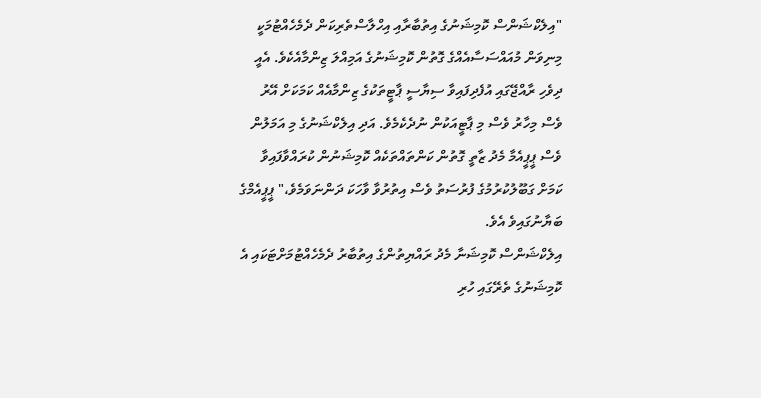"އިލެކްޝަންސް ކޮމިޝަނުގެ އިތުބާރާއި އިހްލާސްތެރިކަން ދެމެހެއްޓުމަކީ މިނިވަން މުއައްސަސާއެއްގެ ގޮތުން ކޮމިޝަނުގެ އަމިއްލަ ޒިންމާއެކެވެ. އެއީ ދިވެހި ރާއްޖޭގައި އުފެދިފައިވާ ސިޔާސީ ޕާޓީތަކުގެ ޒިންމާއެއް ކަމަކަށް އޭރު ވެސް މިހާރު ވެސް މި ޕާޓީއަކުން ނުދެކެމެވެ. އަދި އިލެކްޝަނުގެ މި އަމަލުން ވެސް ޕީޕީއެމާ މެދު ޒާތީ ގޮތުން ކަންތައްތަކެއް ކޮމިޝަނުން ކުރައްވާފައިވާ ކަމަށް ގަބޫލުކުރުމުގެ ފުރުސަތު ވެސް އިތުރުވާ ވާހަކަ ދަންނަވަމެވެ،" ޕީޕީއެމްގެ ބަޔާނުގައިވެ އެވެ.
އިލެކްޝަންސް ކޮމިޝަނާ މެދު ރައްޔިތުންގެ އިތުބާރު ދެމެހެއްޓުމަށްޓަކައި އެ ކޮމިޝަނުގެ ތެރޭގައި ހުރި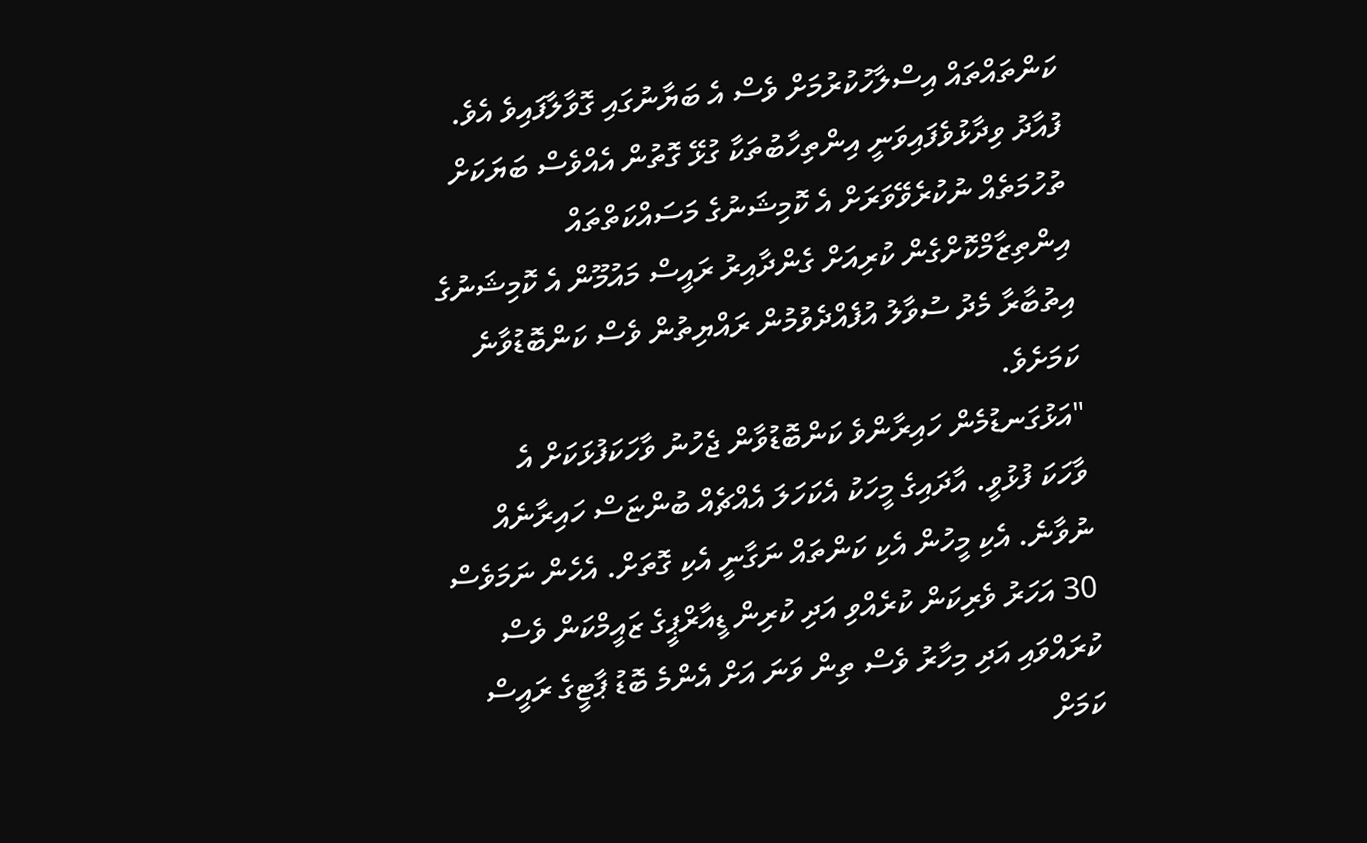ކަންތައްތައް އިސްލާހުކުރުމަށް ވެސް އެ ބަޔާނުގައި ގޮވާލާފައިވެ އެވެ.
ފުއާދު ވިދާޅުވެފައިވަނީ އިންތިހާބުތަކާ ގުޅޭ ގޮތުން އެއްވެސް ބަޔަކަށް
ތުހުމަތެއް ނުކުރެވޭވަރަށް އެ ކޮމިޝަނުގެ މަސައްކަތްތައް
އިންތިޒާމްކޮށްގެން ކުރިއަށް ގެންދާއިރު ރައީސް މައުމޫން އެ ކޮމިޝަނުގެ
އިތުބާރާ މެދު ސުވާލު އުފެއްދެވުމުން ރައްޔިތުން ވެސް ކަންބޮޑުވާނެ
ކަމަށެވެ.
"އަޅުގަނޑުމެން ހައިރާންވެ ކަންބޮޑުވާން ޖެހުނު ވާހަކަފުޅަކަށް އެ
ވާހަކަ ފުޅުވީ. އާދައިގެ މީހަކު އެކަހަލަ އެއްޗެއް ބުންޏަސް ހައިރާނެއް
ނުވާނެ. އެކި މީހުން އެކި ކަންތައް ނަގާނީ އެކި ގޮތަށް. އެހެން ނަމަވެސް
30 އަހަރު ވެރިކަން ކުރެއްވި އަދި ކުރިން ޑީއާރްޕީގެ ޒައީމްކަން ވެސް
ކުރައްވައި އަދި މިހާރު ވެސް ތިން ވަނަ އަށް އެންމެ ބޮޑު ޕާޓީގެ ރައީސް
ކަމަށް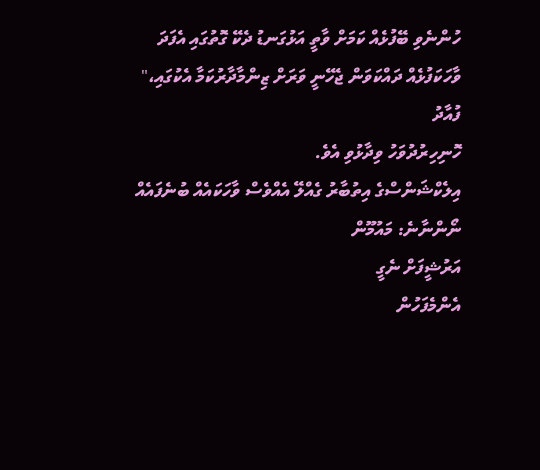ހުންނެވި ބޭފުޅެއް ކަމަށް ވާތީ އަޅުގަނޑު ދެކޭ ގޮތުގައި އެފަދަ
ވާހަކަފުޅެއް ދައްކަވަން ޖެހޭނީ ވަރަށް ޒިންމާދާރުކަމާ އެކުގައި،" ފުއާދު
ހޮނިހިރުދުވަހު ވިދާޅުވި އެވެ.
އިލެކްޝަންސްގެ އިތުބާރު ގެއްލޭ އެއްވެސް ވާހަކައެއް ބުނެފައެއް ނޯންނާނެ: މައުމޫން
އަރުޝީފަށް ނެގީ
އެންމެފަހުން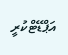އަޕްޑޭޓްކުރީ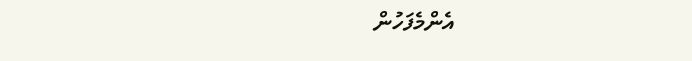އެންމެފަހުން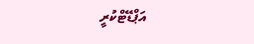އަޕްޑޭޓްކުރީ